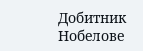Добитник Нобелове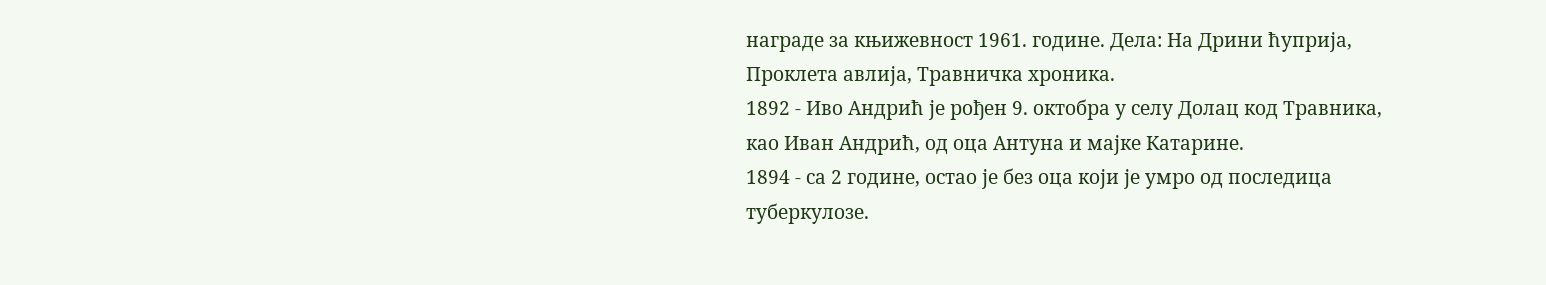награде за књижевност 1961. године. Дела: На Дрини ћуприја, Проклета авлија, Травничка хроника.
1892 - Иво Андрић је рођен 9. октобра у селу Долац код Травника, као Иван Андрић, од оца Антуна и мајке Катарине.
1894 - са 2 године, остао је без оца који је умро од последица туберкулозе.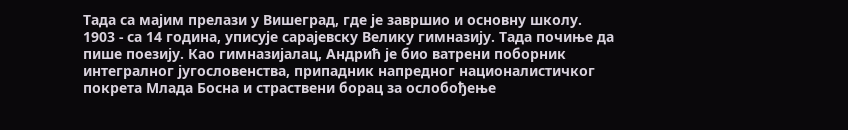Тада са мајим прелази у Вишеград, где је завршио и основну школу.
1903 - са 14 година, уписује сарајевску Велику гимназију. Тада почиње да пише поезију. Као гимназијалац, Андрић је био ватрени поборник интегралног југословенства, припадник напредног националистичког покрета Млада Босна и страствени борац за ослобођење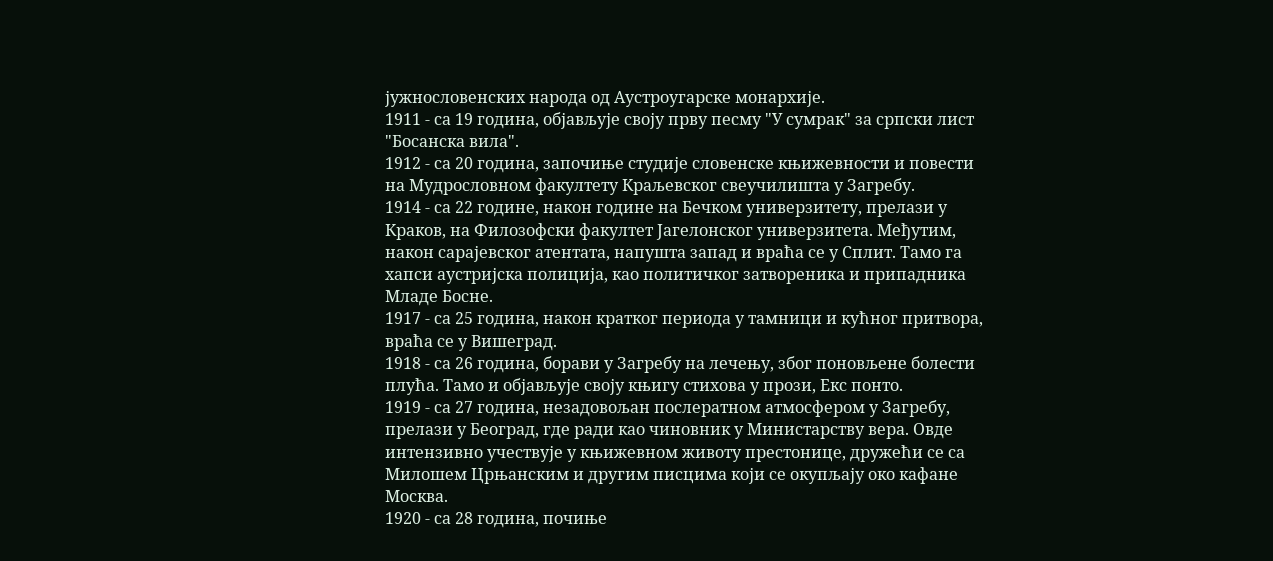јужнословенских народа од Аустроугарске монархије.
1911 - са 19 година, објављује своју прву песму "У сумрак" за српски лист "Босанска вила".
1912 - са 20 година, започиње студије словенске књижевности и повести на Мудрословном факултету Краљевског свеучилишта у Загребу.
1914 - са 22 године, након године на Бечком универзитету, прелази у Краков, на Филозофски факултет Јагелонског универзитета. Међутим, након сарајевског атентата, напушта запад и враћа се у Сплит. Тамо га хапси аустријска полиција, као политичког затвореника и припадника Младе Босне.
1917 - са 25 година, након кратког периода у тамници и кућног притвора, враћа се у Вишеград.
1918 - са 26 година, борави у Загребу на лечењу, због поновљене болести плућа. Тамо и објављује своју књигу стихова у прози, Екс понто.
1919 - са 27 година, незадовољан послератном атмосфером у Загребу, прелази у Београд, где ради као чиновник у Министарству вера. Овде интензивно учествује у књижевном животу престонице, дружећи се са Милошем Црњанским и другим писцима који се окупљају око кафане Москва.
1920 - са 28 година, почиње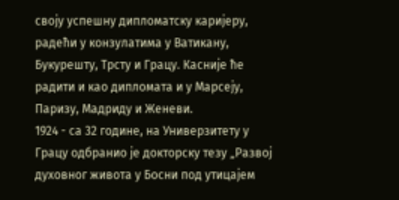своју успешну дипломатску каријеру, радећи у конзулатима у Ватикану, Букурешту, Трсту и Грацу. Касније ће радити и као дипломата и у Марсеју, Паризу, Мадриду и Женеви.
1924 - са 32 године, на Универзитету у Грацу одбранио је докторску тезу „Развој духовног живота у Босни под утицајем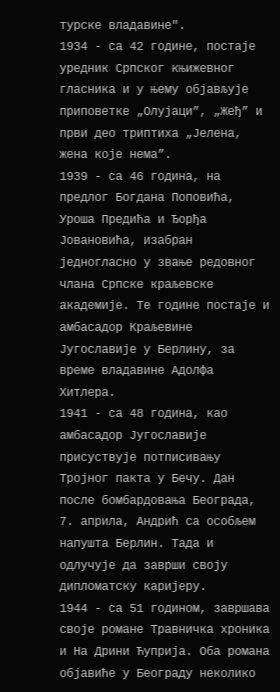турске владавине".
1934 - са 42 године, постаје уредник Српског књижевног гласника и у њему објављује приповетке „Олујаци”, „Жеђ” и први део триптиха „Јелена, жена које нема”.
1939 - са 46 година, на предлог Богдана Поповића, Уроша Предића и Ђорђа Јовановића, изабран једногласно у звање редовног члана Српске краљевске академије. Те године постаје и амбасадор Краљевине Југославије у Берлину, за време владавине Адолфа Хитлера.
1941 - са 48 година, као амбасадор Југославије присуствује потписивању Тројног пакта у Бечу. Дан после бомбардовања Београда, 7. априла, Андрић са особљем напушта Берлин. Тада и одлучује да заврши своју дипломатску каријеру.
1944 - са 51 годином, завршава своје романе Травничка хроника и На Дрини Ћуприја. Оба романа објавиће у Београду неколико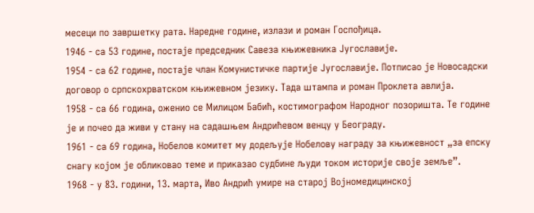месеци по завршетку рата. Наредне године, излази и роман Госпођица.
1946 - са 53 године, постаје председник Савеза књижевника Југославије.
1954 - са 62 године, постаје члан Комунистичке партије Југославије. Потписао је Новосадски договор о српскохрватском књижевном језику. Тада штампа и роман Проклета авлија.
1958 - са 66 година, оженио се Милицом Бабић, костимографом Народног позоришта. Те године је и почео да живи у стану на садашњем Андрићевом венцу у Београду.
1961 - са 69 година, Нобелов комитет му додељује Нобелову награду за књижевност „за епску снагу којом је обликовао теме и приказао судбине људи током историје своје земље”.
1968 - у 83. години, 13. марта, Иво Андрић умире на старој Војномедицинској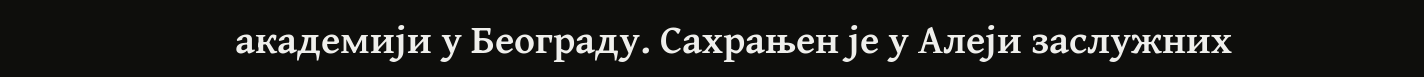академији у Београду. Сахрањен је у Алеји заслужних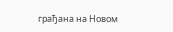грађана на Новом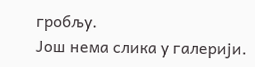гробљу.
Још нема слика у галерији.